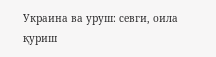Украина ва уруш: севги, оила қуриш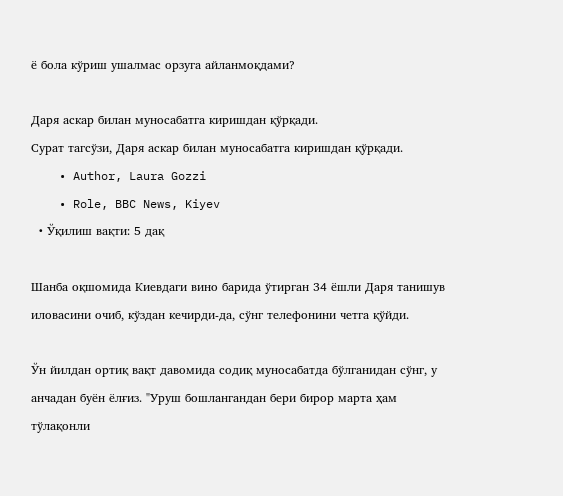ё бола кўриш ушалмас орзуга айланмоқдами?

Даря аскар билан муносабатга киришдан қўрқади.
Сурат тагсўзи, Даря аскар билан муносабатга киришдан қўрқади.
    • Author, Laura Gozzi
    • Role, BBC News, Kiyev
  • Ўқилиш вақти: 5 дақ

Шанба оқшомида Киевдаги вино барида ўтирган 34 ёшли Даря танишув иловасини очиб, кўздан кечирди-да, сўнг телефонини четга қўйди.

Ўн йилдан ортиқ вақт давомида содиқ муносабатда бўлганидан сўнг, у анчадан буён ёлғиз. "Уруш бошлангандан бери бирор марта ҳам тўлақонли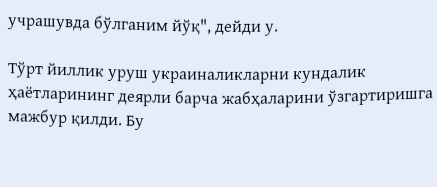учрашувда бўлганим йўқ", дейди у.

Тўрт йиллик уруш украиналикларни кундалик ҳаётларининг деярли барча жабҳаларини ўзгартиришга мажбур қилди. Бу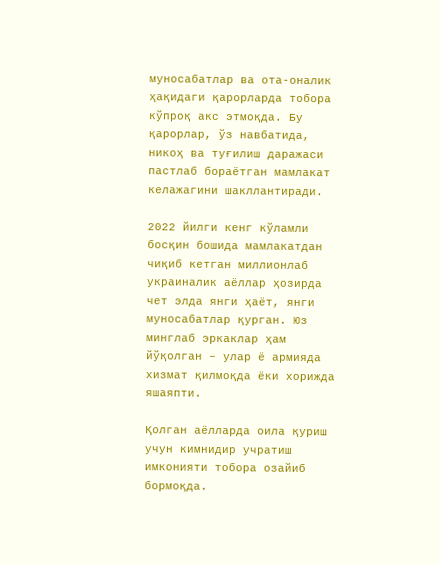муносабатлар ва ота-оналик ҳақидаги қарорларда тобора кўпроқ акс этмоқда. Бу қарорлар, ўз навбатида, никоҳ ва туғилиш даражаси пастлаб бораётган мамлакат келажагини шакллантиради.

2022 йилги кенг кўламли босқин бошида мамлакатдан чиқиб кетган миллионлаб украиналик аёллар ҳозирда чет элда янги ҳаёт, янги муносабатлар қурган. Юз минглаб эркаклар ҳам йўқолган – улар ё армияда хизмат қилмоқда ёки хорижда яшаяпти.

Қолган аёлларда оила қуриш учун кимнидир учратиш имконияти тобора озайиб бормоқда.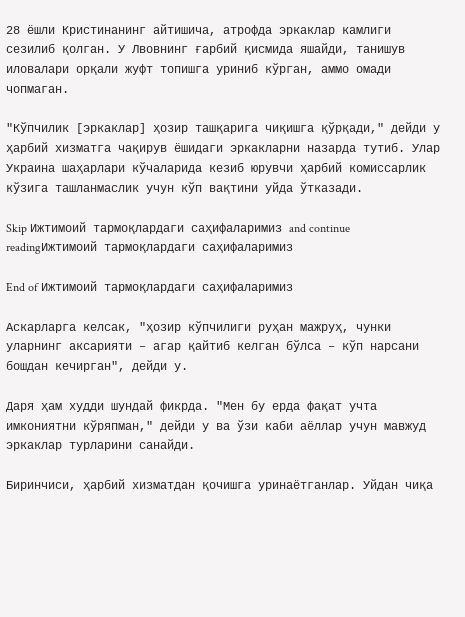28 ёшли Кристинанинг айтишича, атрофда эркаклар камлиги сезилиб қолган. У Лвовнинг ғарбий қисмида яшайди, танишув иловалари орқали жуфт топишга уриниб кўрган, аммо омади чопмаган.

"Кўпчилик [эркаклар] ҳозир ташқарига чиқишга қўрқади," дейди у ҳарбий хизматга чақирув ёшидаги эркакларни назарда тутиб. Улар Украина шаҳарлари кўчаларида кезиб юрувчи ҳарбий комиссарлик кўзига ташланмаслик учун кўп вақтини уйда ўтказади.

Skip Ижтимоий тармоқлардаги саҳифаларимиз and continue readingИжтимоий тармоқлардаги саҳифаларимиз

End of Ижтимоий тармоқлардаги саҳифаларимиз

Аскарларга келсак, "ҳозир кўпчилиги руҳан мажруҳ, чунки уларнинг аксарияти – агар қайтиб келган бўлса – кўп нарсани бошдан кечирган", дейди у.

Даря ҳам худди шундай фикрда. "Мен бу ерда фақат учта имкониятни кўряпман," дейди у ва ўзи каби аёллар учун мавжуд эркаклар турларини санайди.

Биринчиси, ҳарбий хизматдан қочишга уринаётганлар. Уйдан чиқа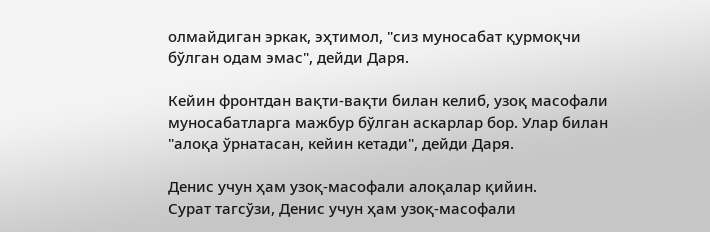олмайдиган эркак, эҳтимол, "сиз муносабат қурмоқчи бўлган одам эмас", дейди Даря.

Кейин фронтдан вақти-вақти билан келиб, узоқ масофали муносабатларга мажбур бўлган аскарлар бор. Улар билан "алоқа ўрнатасан, кейин кетади", дейди Даря.

Денис учун ҳам узоқ-масофали алоқалар қийин.
Сурат тагсўзи, Денис учун ҳам узоқ-масофали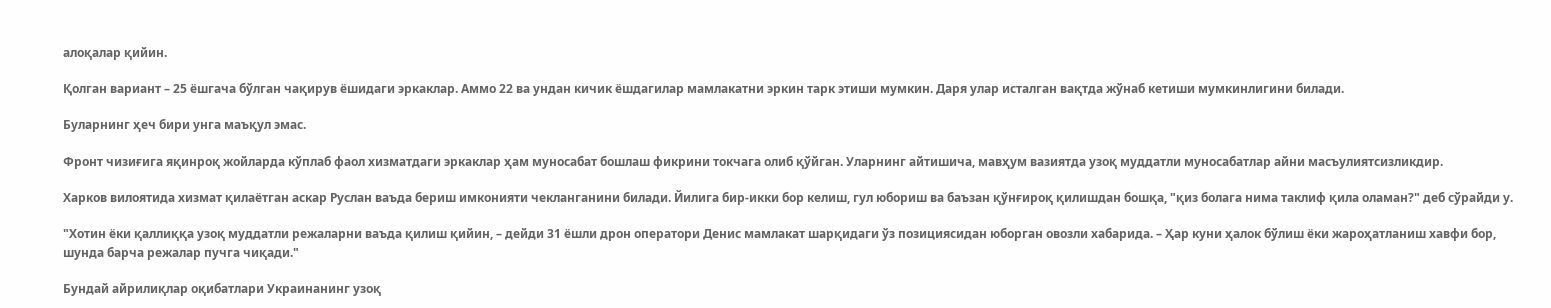алоқалар қийин.

Қолган вариант – 25 ёшгача бўлган чақирув ёшидаги эркаклар. Аммо 22 ва ундан кичик ёшдагилар мамлакатни эркин тарк этиши мумкин. Даря улар исталган вақтда жўнаб кетиши мумкинлигини билади.

Буларнинг ҳеч бири унга маъқул эмас.

Фронт чизиғига яқинроқ жойларда кўплаб фаол хизматдаги эркаклар ҳам муносабат бошлаш фикрини токчага олиб қўйган. Уларнинг айтишича, мавҳум вазиятда узоқ муддатли муносабатлар айни масъулиятсизликдир.

Харков вилоятида хизмат қилаётган аскар Руслан ваъда бериш имконияти чекланганини билади. Йилига бир-икки бор келиш, гул юбориш ва баъзан қўнғироқ қилишдан бошқа, "қиз болага нима таклиф қила оламан?" деб сўрайди у.

"Хотин ёки қаллиққа узоқ муддатли режаларни ваъда қилиш қийин, – дейди 31 ёшли дрон оператори Денис мамлакат шарқидаги ўз позициясидан юборган овозли хабарида. – Ҳар куни ҳалок бўлиш ёки жароҳатланиш хавфи бор, шунда барча режалар пучга чиқади."

Бундай айрилиқлар оқибатлари Украинанинг узоқ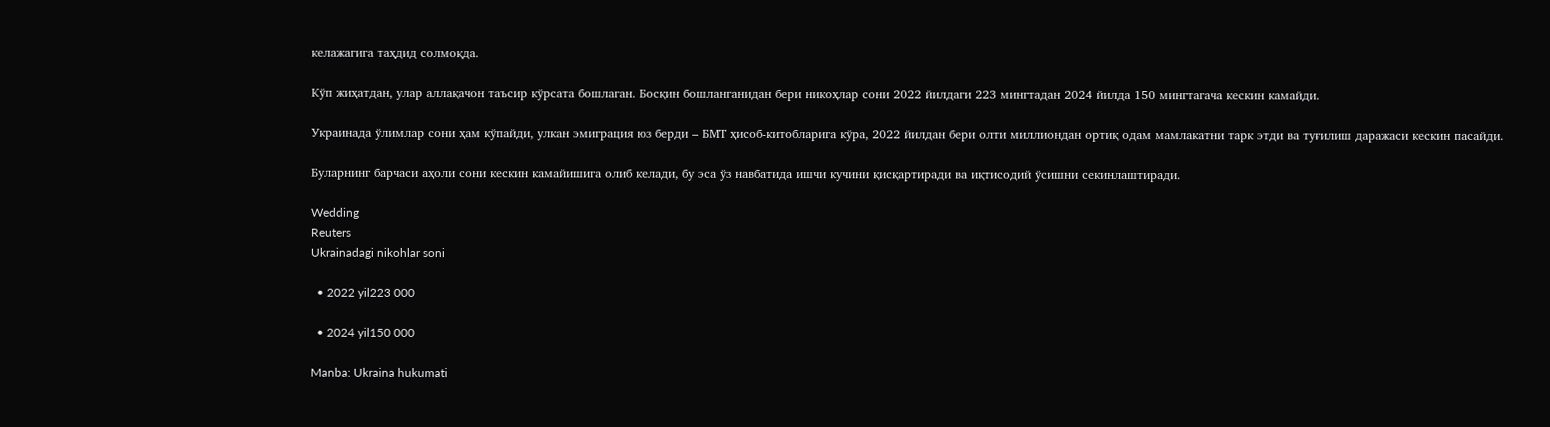келажагига таҳдид солмоқда.

Кўп жиҳатдан, улар аллақачон таъсир кўрсата бошлаган. Босқин бошланганидан бери никоҳлар сони 2022 йилдаги 223 мингтадан 2024 йилда 150 мингтагача кескин камайди.

Украинада ўлимлар сони ҳам кўпайди, улкан эмиграция юз берди – БМТ ҳисоб-китобларига кўра, 2022 йилдан бери олти миллиондан ортиқ одам мамлакатни тарк этди ва туғилиш даражаси кескин пасайди.

Буларнинг барчаси аҳоли сони кескин камайишига олиб келади, бу эса ўз навбатида ишчи кучини қисқартиради ва иқтисодий ўсишни секинлаштиради.

Wedding
Reuters
Ukrainadagi nikohlar soni

  • 2022 yil223 000

  • 2024 yil150 000

Manba: Ukraina hukumati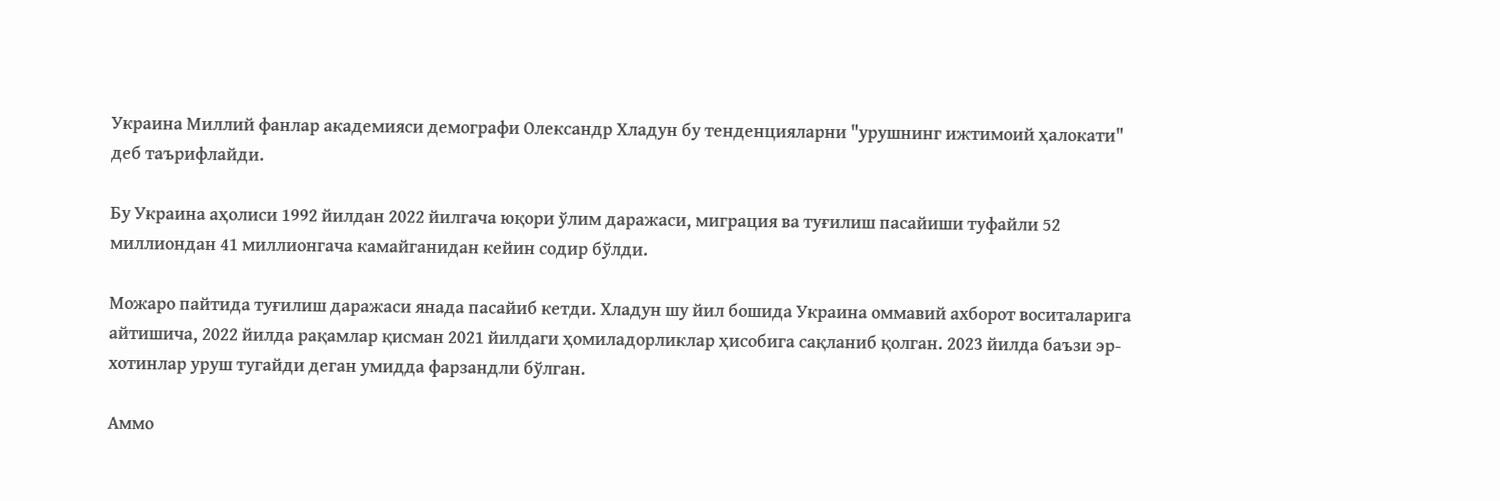Украина Миллий фанлар академияси демографи Олександр Хладун бу тенденцияларни "урушнинг ижтимоий ҳалокати" деб таърифлайди.

Бу Украина аҳолиси 1992 йилдан 2022 йилгача юқори ўлим даражаси, миграция ва туғилиш пасайиши туфайли 52 миллиондан 41 миллионгача камайганидан кейин содир бўлди.

Можаро пайтида туғилиш даражаси янада пасайиб кетди. Хладун шу йил бошида Украина оммавий ахборот воситаларига айтишича, 2022 йилда рақамлар қисман 2021 йилдаги ҳомиладорликлар ҳисобига сақланиб қолган. 2023 йилда баъзи эр-хотинлар уруш тугайди деган умидда фарзандли бўлган.

Аммо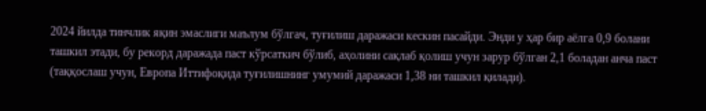2024 йилда тинчлик яқин эмаслиги маълум бўлгач, туғилиш даражаси кескин пасайди. Энди у ҳар бир аёлга 0,9 болани ташкил этади, бу рекорд даражада паст кўрсаткич бўлиб, аҳолини сақлаб қолиш учун зарур бўлган 2,1 боладан анча паст (таққослаш учун, Европа Иттифоқида туғилишнинг умумий даражаси 1,38 ни ташкил қилади).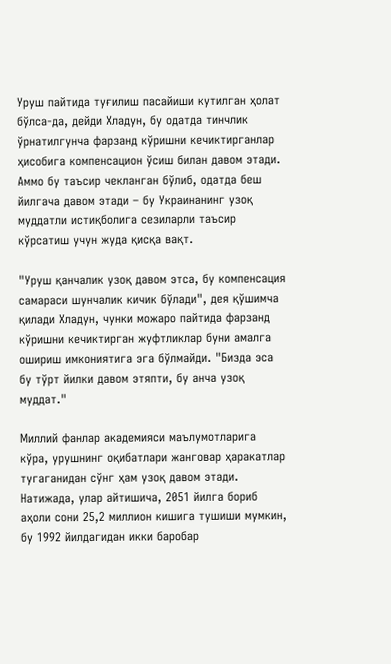Уруш пайтида туғилиш пасайиши кутилган ҳолат бўлса-да, дейди Хладун, бу одатда тинчлик ўрнатилгунча фарзанд кўришни кечиктирганлар ҳисобига компенсацион ўсиш билан давом этади. Аммо бу таъсир чекланган бўлиб, одатда беш йилгача давом этади – бу Украинанинг узоқ муддатли истиқболига сезиларли таъсир кўрсатиш учун жуда қисқа вақт.

"Уруш қанчалик узоқ давом этса, бу компенсация самараси шунчалик кичик бўлади", дея қўшимча қилади Хладун, чунки можаро пайтида фарзанд кўришни кечиктирган жуфтликлар буни амалга ошириш имкониятига эга бўлмайди. "Бизда эса бу тўрт йилки давом этяпти, бу анча узоқ муддат."

Миллий фанлар академияси маълумотларига кўра, урушнинг оқибатлари жанговар ҳаракатлар тугаганидан сўнг ҳам узоқ давом этади. Натижада, улар айтишича, 2051 йилга бориб аҳоли сони 25,2 миллион кишига тушиши мумкин, бу 1992 йилдагидан икки баробар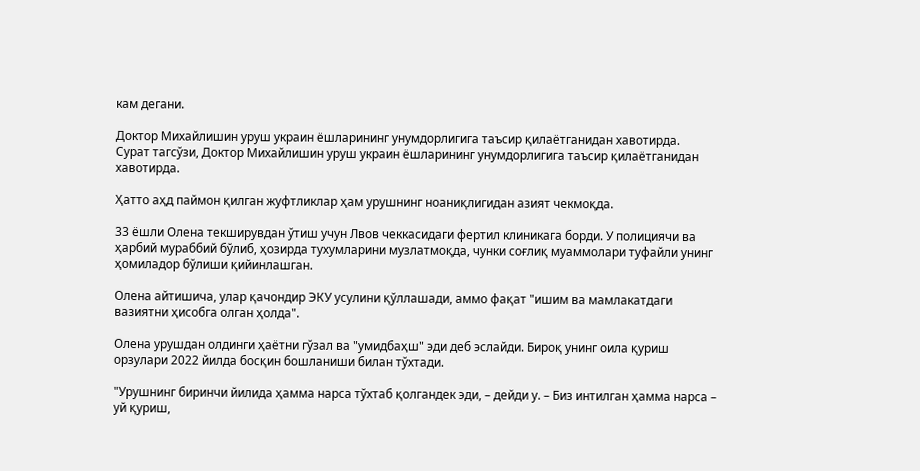кам дегани.

Доктор Михайлишин уруш украин ёшларининг унумдорлигига таъсир қилаётганидан хавотирда.
Сурат тагсўзи, Доктор Михайлишин уруш украин ёшларининг унумдорлигига таъсир қилаётганидан хавотирда.

Ҳатто аҳд паймон қилган жуфтликлар ҳам урушнинг ноаниқлигидан азият чекмоқда.

33 ёшли Олена текширувдан ўтиш учун Лвов чеккасидаги фертил клиникага борди. У полициячи ва ҳарбий мураббий бўлиб, ҳозирда тухумларини музлатмоқда, чунки соғлиқ муаммолари туфайли унинг ҳомиладор бўлиши қийинлашган.

Олена айтишича, улар қачондир ЭКУ усулини қўллашади, аммо фақат "ишим ва мамлакатдаги вазиятни ҳисобга олган ҳолда".

Олена урушдан олдинги ҳаётни гўзал ва "умидбаҳш" эди деб эслайди. Бироқ унинг оила қуриш орзулари 2022 йилда босқин бошланиши билан тўхтади.

"Урушнинг биринчи йилида ҳамма нарса тўхтаб қолгандек эди, – дейди у. – Биз интилган ҳамма нарса – уй қуриш,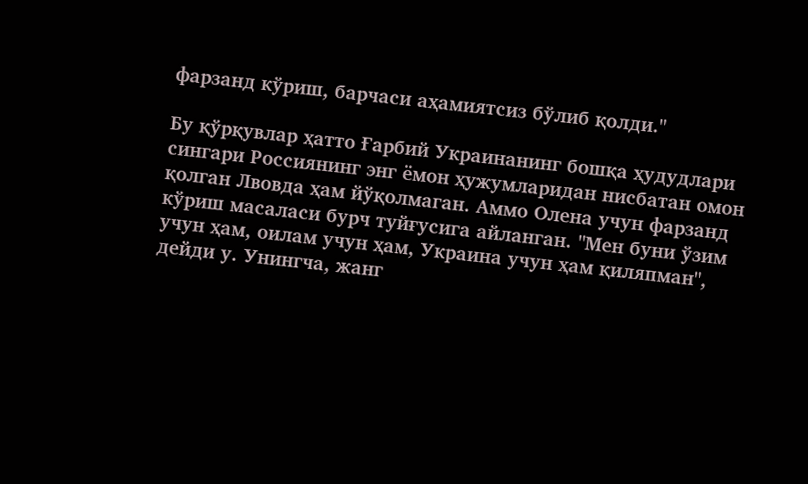фарзанд кўриш, барчаси аҳамиятсиз бўлиб қолди."

Бу қўрқувлар ҳатто Ғарбий Украинанинг бошқа ҳудудлари сингари Россиянинг энг ёмон ҳужумларидан нисбатан омон қолган Лвовда ҳам йўқолмаган. Аммо Олена учун фарзанд кўриш масаласи бурч туйғусига айланган. "Мен буни ўзим учун ҳам, оилам учун ҳам, Украина учун ҳам қиляпман", дейди у. Унингча, жанг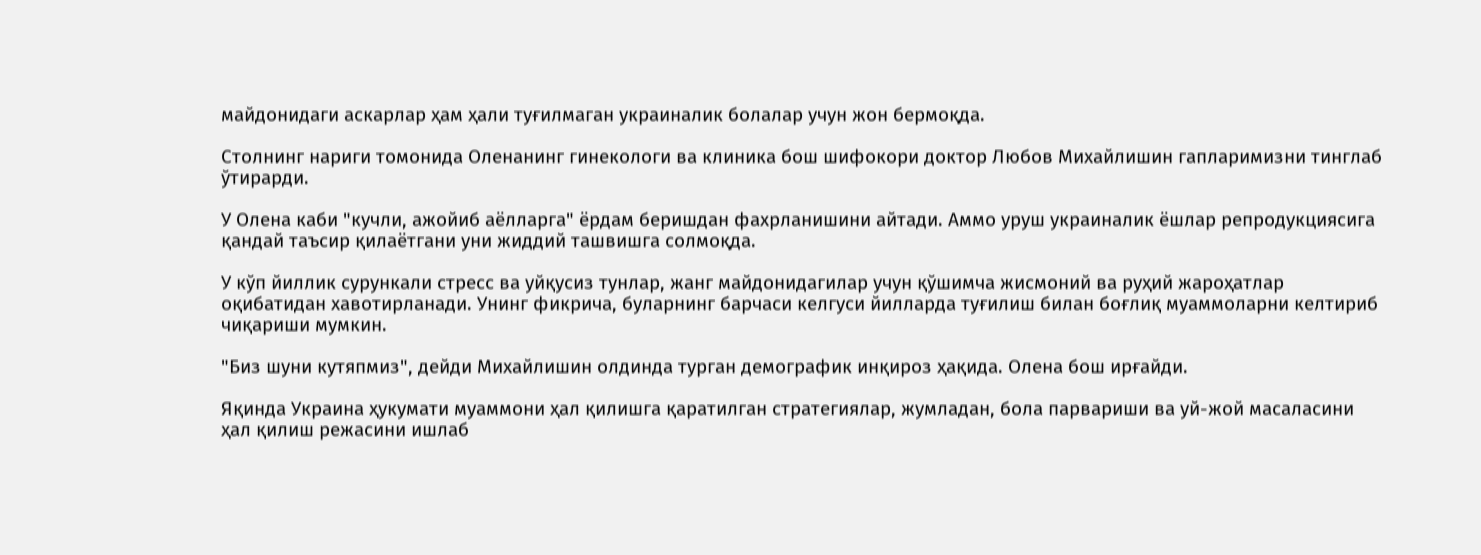майдонидаги аскарлар ҳам ҳали туғилмаган украиналик болалар учун жон бермоқда.

Столнинг нариги томонида Оленанинг гинекологи ва клиника бош шифокори доктор Любов Михайлишин гапларимизни тинглаб ўтирарди.

У Олена каби "кучли, ажойиб аёлларга" ёрдам беришдан фахрланишини айтади. Аммо уруш украиналик ёшлар репродукциясига қандай таъсир қилаётгани уни жиддий ташвишга солмоқда.

У кўп йиллик сурункали стресс ва уйқусиз тунлар, жанг майдонидагилар учун қўшимча жисмоний ва руҳий жароҳатлар оқибатидан хавотирланади. Унинг фикрича, буларнинг барчаси келгуси йилларда туғилиш билан боғлиқ муаммоларни келтириб чиқариши мумкин.

"Биз шуни кутяпмиз", дейди Михайлишин олдинда турган демографик инқироз ҳақида. Олена бош ирғайди.

Яқинда Украина ҳукумати муаммони ҳал қилишга қаратилган стратегиялар, жумладан, бола парвариши ва уй-жой масаласини ҳал қилиш режасини ишлаб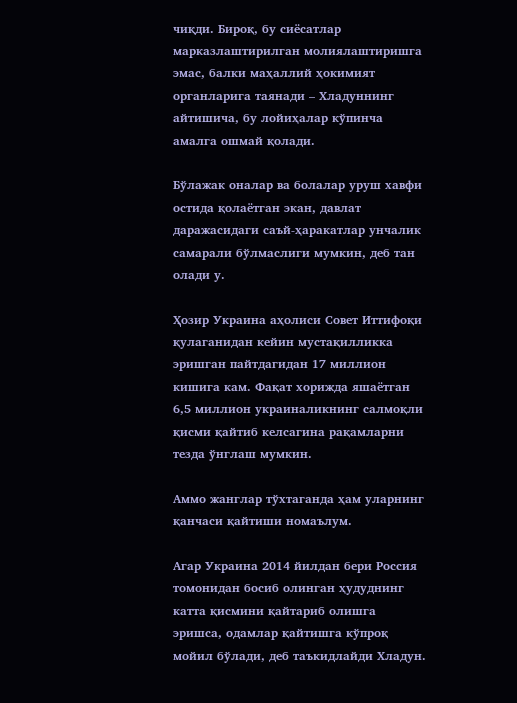чиқди. Бироқ, бу сиёсатлар марказлаштирилган молиялаштиришга эмас, балки маҳаллий ҳокимият органларига таянади – Хладуннинг айтишича, бу лойиҳалар кўпинча амалга ошмай қолади.

Бўлажак оналар ва болалар уруш хавфи остида қолаётган экан, давлат даражасидаги саъй-ҳаракатлар унчалик самарали бўлмаслиги мумкин, деб тан олади у.

Ҳозир Украина аҳолиси Совет Иттифоқи қулаганидан кейин мустақилликка эришган пайтдагидан 17 миллион кишига кам. Фақат хорижда яшаётган 6,5 миллион украиналикнинг салмоқли қисми қайтиб келсагина рақамларни тезда ўнглаш мумкин.

Аммо жанглар тўхтаганда ҳам уларнинг қанчаси қайтиши номаълум.

Агар Украина 2014 йилдан бери Россия томонидан босиб олинган ҳудуднинг катта қисмини қайтариб олишга эришса, одамлар қайтишга кўпроқ мойил бўлади, деб таъкидлайди Хладун.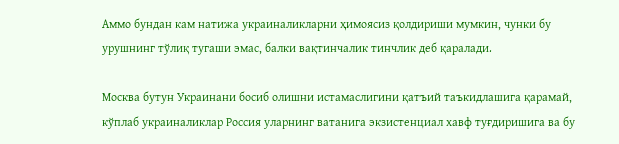Аммо бундан кам натижа украиналикларни ҳимоясиз қолдириши мумкин, чунки бу урушнинг тўлиқ тугаши эмас, балки вақтинчалик тинчлик деб қаралади.

Москва бутун Украинани босиб олишни истамаслигини қатъий таъкидлашига қарамай, кўплаб украиналиклар Россия уларнинг ватанига экзистенциал хавф туғдиришига ва бу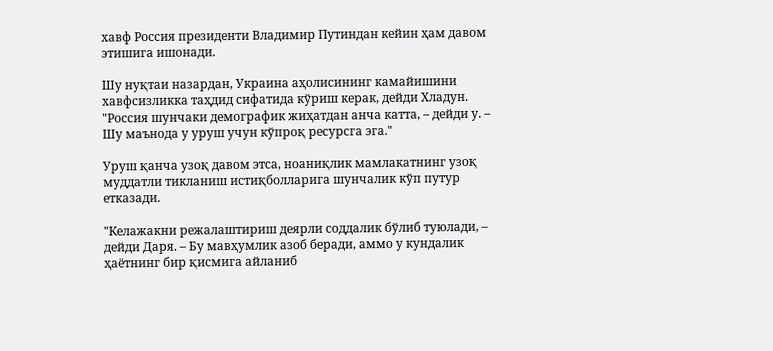хавф Россия президенти Владимир Путиндан кейин ҳам давом этишига ишонади.

Шу нуқтаи назардан, Украина аҳолисининг камайишини хавфсизликка таҳдид сифатида кўриш керак, дейди Хладун. "Россия шунчаки демографик жиҳатдан анча катта, – дейди у. – Шу маънода у уруш учун кўпроқ ресурсга эга."

Уруш қанча узоқ давом этса, ноаниқлик мамлакатнинг узоқ муддатли тикланиш истиқболларига шунчалик кўп путур етказади.

"Келажакни режалаштириш деярли соддалик бўлиб туюлади, – дейди Даря. – Бу мавҳумлик азоб беради, аммо у кундалик ҳаётнинг бир қисмига айланиб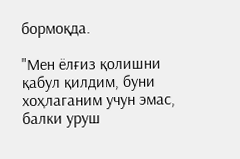бормоқда.

"Мен ёлғиз қолишни қабул қилдим, буни хоҳлаганим учун эмас, балки уруш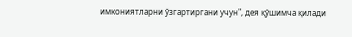имкониятларни ўзгартиргани учун", дея қўшимча қилади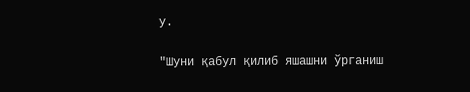у.

"Шуни қабул қилиб яшашни ўрганиш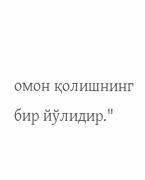омон қолишнинг бир йўлидир."